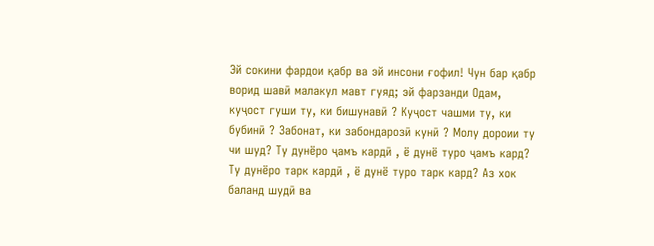Эй сокини фардои қабр ва эй инсони ғофил! Чун бар қабр ворид шавӣ малакул мавт гуяд; эй фарзанди Одам, куҷост гуши ту, ки бишунавӣ ? Куҷост чашми ту, ки бубинӣ ? Забонат, ки забондарозӣ кунӣ ? Молу дороии ту чи шуд? Ту дунёро ҷамъ кардӣ , ё дунё туро ҷамъ кард? Ту дунёро тарк кардӣ , ё дунё туро тарк кард? Аз хок баланд шудӣ ва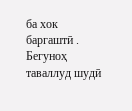ба хок баргаштӣ . Бегуноҳ таваллуд шудӣ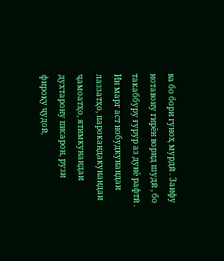ва бо бори гуноҳ мурдӣ . Заифу нотавону гирён ворид шудӣ , бо такаббуру ғурур аз дунё рафтӣ . Ин марг аст нобудкунандаи лаззатҳо, парокандакунандаи ҷамоатҳо, ятимкунандаи духтарону писарон, рузи фироқу ҷудоӣ,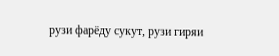рузи фарёду сукут, рузи гиряи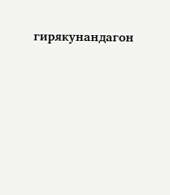гирякунандагон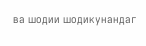ва шодии шодикунандаг